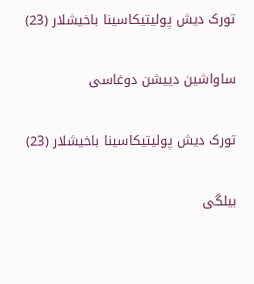تورک دیش پولیتیکاسینا باخیشلار (23)

ساواشین دییشن دوغاسی

تورک دیش پولیتیکاسینا باخیشلار (23)

بیلگی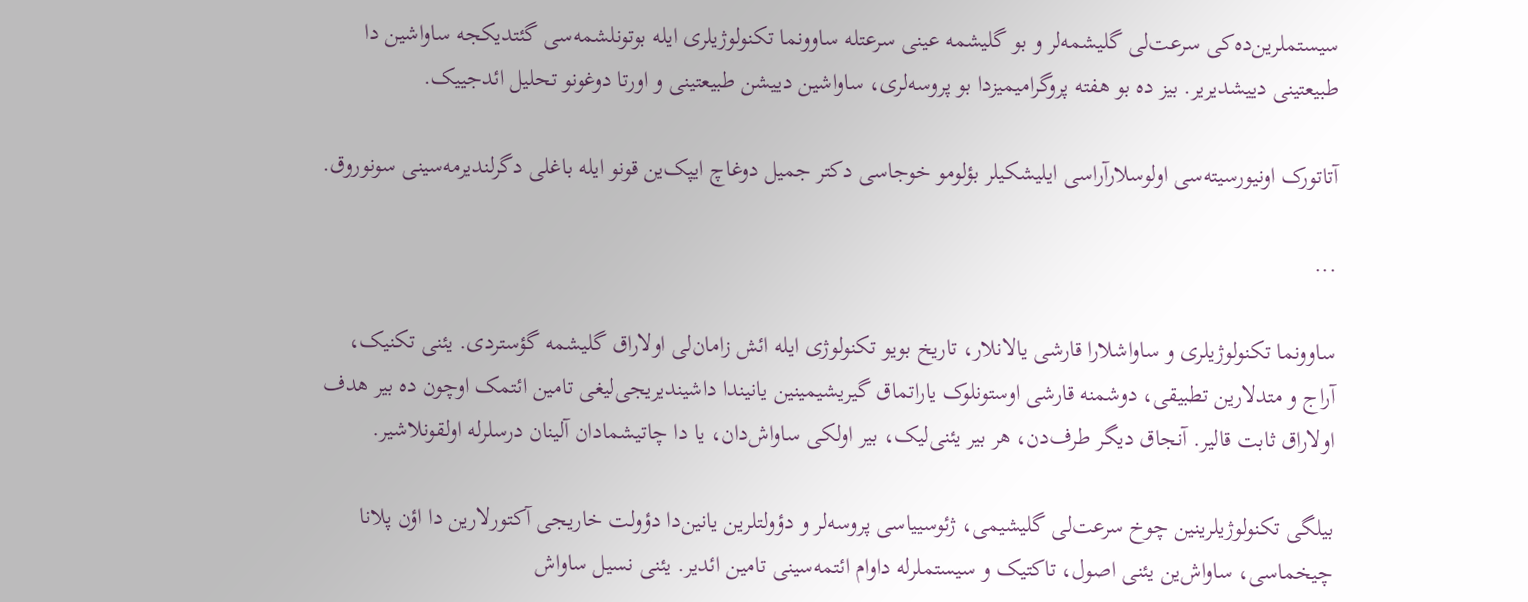سیستملرین‌ده‌کی سرعت‌لی گلیشمه‌لر و بو گلیشمه عینی سرعتله ساوونما تکنولوژیلری ایله بوتونلشمه‌سی گئتدیکجه ساواشین دا طبیعتینی دییشدیریر. بیز ده بو هفته پروگرامیمیزدا بو پروسه‌لری، ساواشین دییشن طبیعتینی و اورتا دوغونو تحلیل ائدجییک.

آتاتورک اونیورسیته‌سی اولوسلارآراسی ایلیشکیلر بؤلومو خوجا‌سی دکتر جمیل دوغاچ ایپک‌ین قونو ایله باغلی دگرلندیرمه‌سینی سونوروق.

...

ساوونما تکنولوژیلری و ساواشلارا قارشی یالانلار، تاریخ بویو تکنولوژی ایله ائش زامان‌لی اولاراق گلیشمه گؤستردی. یئنی تکنیک، آراج و متدلارین تطبیقی، دوشمنه قارشی اوستونلوک یاراتماق گیریشیمینین یانیندا داشیندیریجی‌لیغی تامین ائتمک اوچون ده بیر هدف اولاراق ثابت قالیر. آنجاق دیگر طرف‌دن، هر بیر یئنی‌لیک، بیر اولکی ساواش‌دان، یا دا چاتیشمادان آلینان درسلرله اولقونلاشیر.

بیلگی تکنولوژیلرینین چوخ سرعت‌لی گلیشیمی، ژئوسییاسی پروسه‌لر و دؤولتلرین یانین‌دا دؤولت خاریجی آکتورلارین دا اؤن پلانا چیخماسی، ساواش‌ین یئنی اصول، تاکتیک و سیستملرله داوام ائتمه‌سینی تامین ائدیر. یئنی نسیل ساواش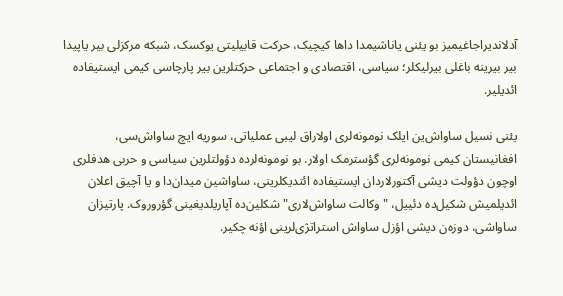آدلاندیراجاغیمیز بو یئنی یاناشیمدا داها کیچیک، حرکت قابیلیتی یوکسک، شبکه مرکزلی بیر یاپیدا بیر بیرینه باغلی بیرلیکلر؛ سیاسی، اقتصادی و اجتماعی حرکتلرین بیر پارچا‌سی کیمی ایستیفاده ائدیلیر.

یئنی نسیل ساواش‌ین ایلک نومونه‌لری اولاراق لیبی عملیاتی، سوریه ایچ ساواش‌سی، افغانیستان کیمی نومونه‌لری گؤسترمک اولار. بو نومونه‌لرده دؤولتلرین سیاسی و حربی هدفلری اوچون دؤولت دیشی آکتورلاردان ایستیفاده ائتدیکلرینی، ساواشین میدان‌دا و یا آچیق اعلان ائدیلمیش شکیل‌ده دئییل، "وکالت ساواش‌لاری" شکلین‌ده آپاریلدیغینی گؤروروک. پارتیزان ساواشی، دوزه‌ن دیشی اؤزل ساواش استراتژی‌لرینی اؤنه چکیر.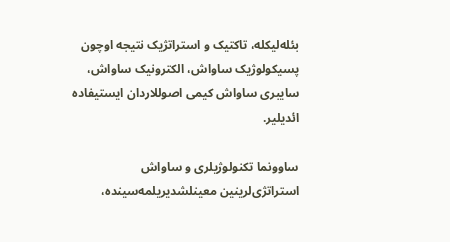بئله‌لیکله، تاکتیک و استراتژیک نتیجه اوچون پسیکولوژیک ساواش، الکترونیک ساواش، سایبری ساواش کیمی اصوللاردان ایستیفاده ائدیلیر.

ساوونما تکنولوژیلری و ساواش استراتژی‌لرینین معینلشدیریلمه‌سینده،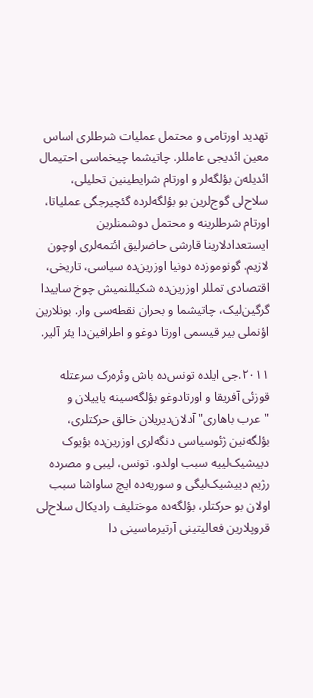تهدید اورتامی و محتمل عملیات شرطلری اساس معین ائدیجی عامللر. چاتیشما چیخماسی احتیمال ائدیله‌ن بؤلگه‌لر و اورتام شرایطینین تحلیلی، سلاح‌لی گوج‌لرین بو بؤلگه‌لرده گئچیرجگی عملیاتا، اورتام شرطلرینه و محتمل دوشمنلرین ایستعدادلارینا قارشی حاضرلیق ائتمه‌لری اوچون لازیم. گونوموزده دونیا اوزرین‌ده سیاسی، تاریخی، اقتصادی تمللر اوزرین‌ده شکیللنمیش چوخ ساییدا گرگین‌لیک، چاتیشما و بحران نقطه‌سی وار. بونلارین اؤنملی بیر قیسمی اورتا دوغو و اطرافین‌دا یئر آلیر.

۲۰۱۱.جی ایلده تونس‌ده باش وئره‌رک سرعتله قوزئی آفریقا و اورتادوغو بؤلگه‌سینه یاییلان و "عرب باهاری" آدلان‌دیریلان خالق حرکتلری، بؤلگه‌نین ژئوسیاسی دنگه‌لری اوزرین‌ده بؤیوک دییشیک‌لییه سبب اولدو. تونس، لیبی و مصرده رژیم دییشیک‌لیگی و سوریه‌ده ایچ ساواشا سبب اولان بو حرکتلر، بؤلگه‌ده موختلیف رادیکال سلاح‌لی قروپلارین فعالیتینی آرتیرماسینی دا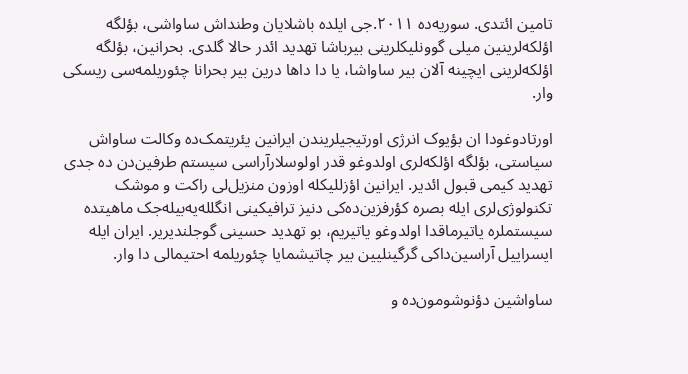تامین ائتدی. سوریه‌ده ۲۰۱۱.جی ایلده باشلایان وطنداش ساواشی، بؤلگه اؤلکه‌لرینین میلی گوونلیکلرینی بیرباشا تهدید ائدر حالا گلدی. بحرانین، بؤلگه اؤلکه‌لرینی ایچینه آلان بیر ساواشا، یا دا داها درین بیر بحرانا چئوریلمه‌سی ریسکی وار.

اورتادوغودا ان بؤیوک انرژی اورتیجیلریندن ایرانین یئریتمک‌ده وکالت ساواش سیاستی، بؤلگه اؤلکه‌لری اولدوغو قدر اولوسلارآراسی سیستم طرفین‌دن ده جدی تهدید کیمی قبول ائدیر. ایرانین اؤزللیکله اوزون منزیل‌لی راکت و موشک تکنولوژی‌لری ایله بصره کؤرفزین‌ده‌کی دنیز ترافیکینی انگلله‌یه‌بیله‌جک ماهیتده سیستملره یاتیرماقدا اولدوغو یاتیریم، بو تهدید حسینی گوجلندیریر. ایران ایله ایسراییل آراسین‌داکی گرگینلیین بیر چاتیشمایا چئوریلمه احتیمالی دا وار.

ساواشین دؤنوشومون‌ده و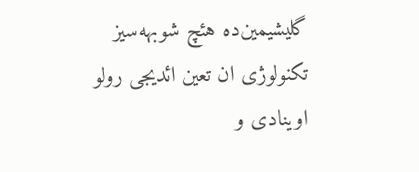گلیشیمین‌ده هئچ شوبهه‌سیز تکنولوژی ان تعین ائدیجی رولو اوینادی و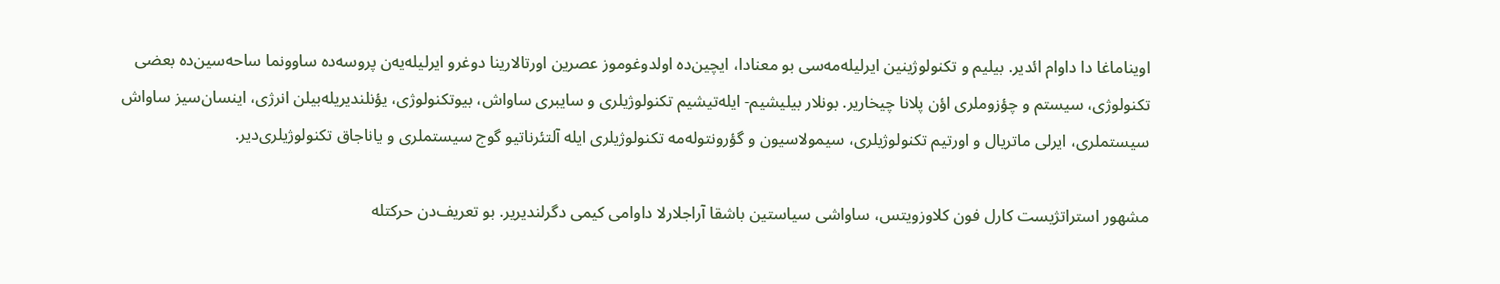اویناماغا دا داوام ائدیر. بیلیم و تکنولوژینین ایر‌لیله‌مه‌سی بو معنادا، ایچین‌ده اولدوغوموز عصرین اورتالارینا دوغرو ایر‌لیله‌یه‌ن پروسه‌ده ساوونما ساحه‌سین‌ده بعضی تکنولوژی، سیستم و چؤزوملری اؤن پلانا چیخاریر. بونلار بیلیشیم- ایله‌تیشیم تکنولوژیلری و سایبری ساواش، بیوتکنولوژی، یؤنلندیریله‌بیلن انرژی، اینسان‌سیز ساواش سیستملری، ایرلی ماتریال و اورتیم تکنولوژیلری، سیمولاسیون و گؤرونتوله‌مه تکنولوژیلری ایله آلتئرناتیو گوج سیستملری و یاناجاق تکنولوژیلری‌دیر.

مشهور استراتژیست کارل فون کلاوزویتس، ساواشی سیاستین باشقا آراجلارلا داوامی کیمی دگرلندیریر. بو تعریف‌دن حرکتله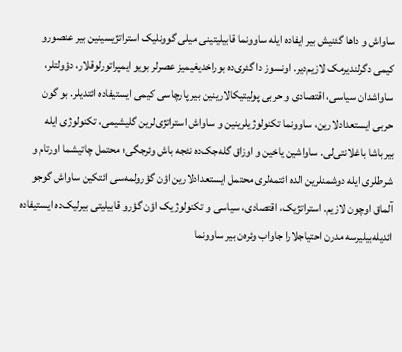ساواش و داها گئنیش بیر ایفاده ایله ساوونما قابیلیتینی میلی گوونلیک استراتژیسینین بیر عنصورو کیمی دگرلندیرمک لازیم‌دیر. اونسوز دا گئری‌ده بوراخدیغیمیز عصرلر بویو ایمپراتورلوقلار، دؤولتلر، ساواشدان سیاسی، اقتصادی و حربی پولیتیکالارینین بیر پارچا‌سی کیمی ایستیفاده ائتدیلر. بو گون حربی ایستعدادلارین، ساوونما تکنولوژیلرینین و ساواش استراتژی‌لرین گلیشیمی، تکنولوژی ایله بیرباشا باغلانتی‌لی. ساواشین یاخین و اوزاق گله‌جک‌ده نئجه باش وئرجگی؛ محتمل چاتیشما اورتام و شرطلری ایله دوشمنلرین الده ائتمه‌لری محتمل ایستعدادلارین اؤن گؤرولمه‌سی ائتکین ساواش گوجو آلماق اوچون لازیم. استراتژیک، اقتصادی، سیاسی و تکنولوژیک اؤن گؤرو قابیلیتی بیرلیک‌ده ایستیفاده ائدیله‌بیلیرسه مدرن احتیاجلارا جاواب وئره‌ن بیر ساوونما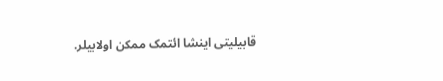قابیلیتی اینشا ائتمک ممکن اولابیلر.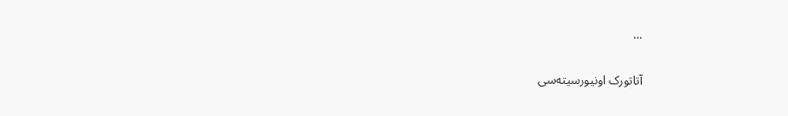...

آتاتورک اونیورسیته‌سی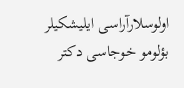اولوسلارآراسی ایلیشکیلر بؤلومو خوجا‌سی دکتر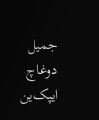جمیل دوغاچ ایپک‌ین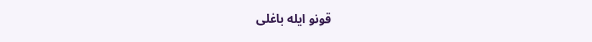قونو ایله باغلی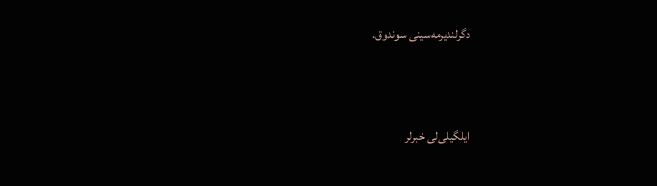دگرلندیرمه‌سینی سوندوق.



ایلگیلی‌لی خبرلر